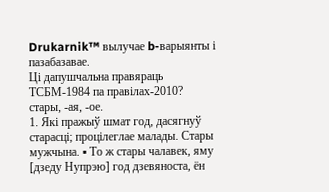Drukarnik™ вылучае b-варыянты і пазабазавае.
Ці дапушчальна правяраць ТСБМ-1984 па правілах-2010?
стары, -ая, -ое.
1. Які пражыў шмат год, дасягнуў старасці; процілеглае малады. Стары мужчына. ▪ То ж стары чалавек, яму [дзеду Нупрэю] год дзевяноста, ён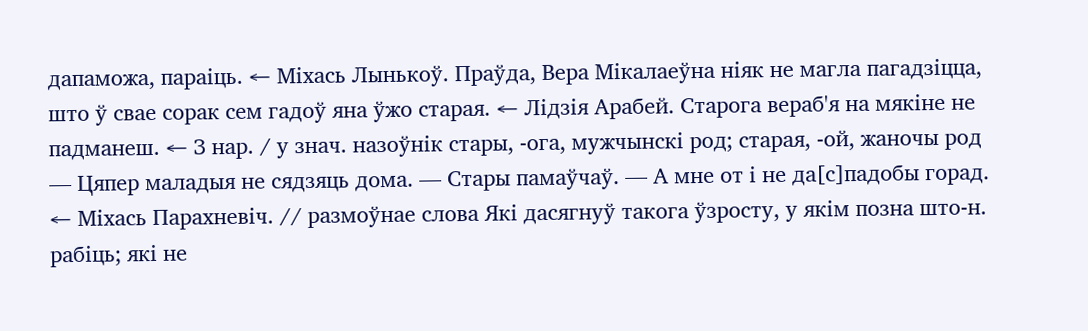дапаможа, параіць. ← Міхась Лынькоў. Праўда, Вера Мікалаеўна ніяк не магла пагадзіцца, што ў свае сорак сем гадоў яна ўжо старая. ← Лідзія Арабей. Старога вераб'я на мякіне не падманеш. ← З нар. / у знач. назоўнік стары, -ога, мужчынскі род; старая, -ой, жаночы род — Цяпер маладыя не сядзяць дома. — Стары памаўчаў. — А мне от і не да[с]падобы горад. ← Міхась Парахневіч. // размоўнае слова Які дасягнуў такога ўзросту, у якім позна што-н. рабіць; які не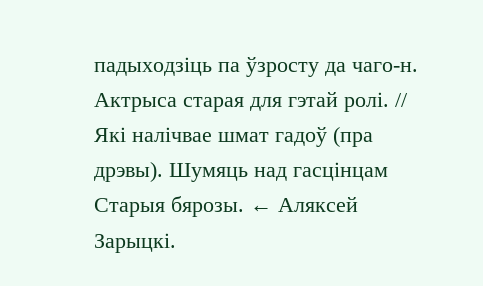падыходзіць па ўзросту да чаго-н. Актрыса старая для гэтай ролі. // Які налічвае шмат гадоў (пра дрэвы). Шумяць над гасцінцам Старыя бярозы. ← Аляксей Зарыцкі.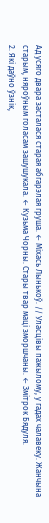Ад усяго двара засталася старая абгарэлая груша. ← Міхась Лынькоў. // Уласцівы пажылому, у гадах чалавеку. Жанчына старым, няроўным голасам зашушукала. ← Кузьма Чорны. Стары твар маці зморшчаны. ← Змітрок Бядуля.
2. Які даўно ўзнік,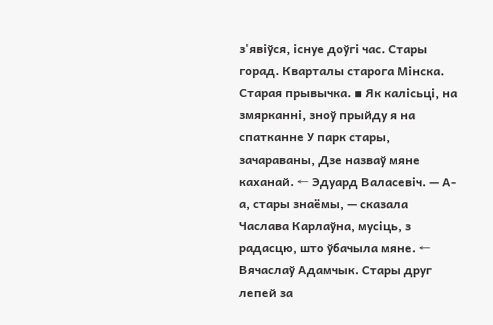з'явіўся, існуе доўгі час. Стары горад. Кварталы старога Мінска. Старая прывычка. ▪ Як калісьці, на змярканні, зноў прыйду я на спатканне У парк стары, зачараваны, Дзе назваў мяне каханай. ← Эдуард Валасевіч. — А-а, стары знаёмы, — сказала Часлава Карлаўна, мусіць, з радасцю, што ўбачыла мяне. ← Вячаслаў Адамчык. Стары друг лепей за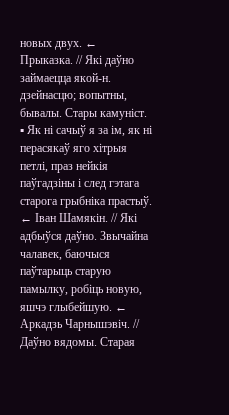новых двух. ← Прыказка. // Які даўно займаецца якой-н. дзейнасцю; вопытны, бывалы. Стары камуніст. ▪ Як ні сачыў я за ім, як ні перасякаў яго хітрыя петлі, праз нейкія паўгадзіны і след гэтага старога грыбніка прастыў. ← Іван Шамякін. // Які адбыўся даўно. Звычайна чалавек, баючыся паўтарыць старую памылку, робіць новую, яшчэ глыбейшую. ← Аркадзь Чарнышэвіч. // Даўно вядомы. Старая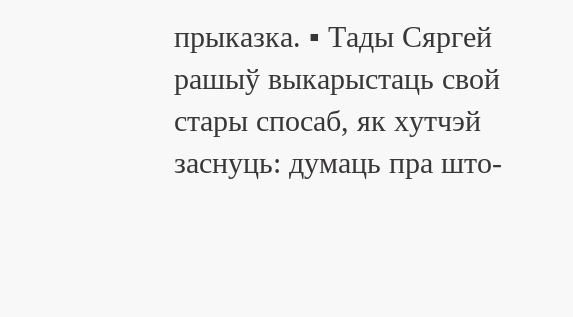прыказка. ▪ Тады Сяргей рашыў выкарыстаць свой стары спосаб, як хутчэй заснуць: думаць пра што-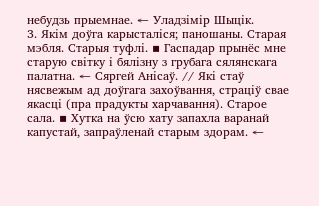небудзь прыемнае. ← Уладзімір Шыцік.
3. Якім доўга карысталіся; паношаны. Старая мэбля. Старыя туфлі. ▪ Гаспадар прынёс мне старую світку і бялізну з грубага сялянскага палатна. ← Сяргей Анісаў. // Які стаў нясвежым ад доўгага захоўвання, страціў свае якасці (пра прадукты харчавання). Старое сала. ▪ Хутка на ўсю хату запахла варанай капустай, запраўленай старым здорам. ←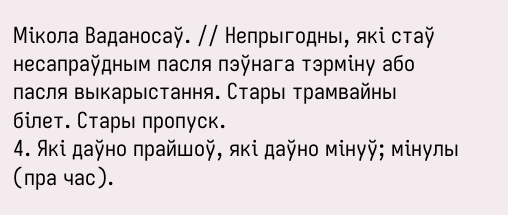Мікола Ваданосаў. // Непрыгодны, які стаў несапраўдным пасля пэўнага тэрміну або пасля выкарыстання. Стары трамвайны білет. Стары пропуск.
4. Які даўно прайшоў, які даўно мінуў; мінулы (пра час).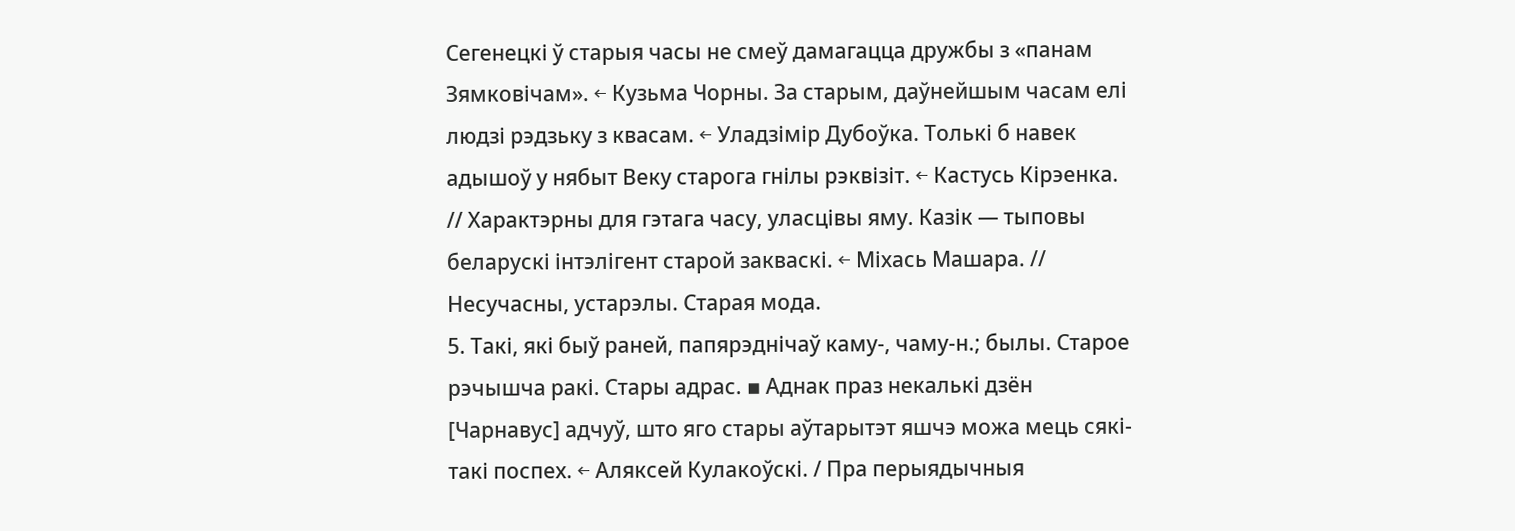Сегенецкі ў старыя часы не смеў дамагацца дружбы з «панам Зямковічам». ← Кузьма Чорны. За старым, даўнейшым часам елі людзі рэдзьку з квасам. ← Уладзімір Дубоўка. Толькі б навек адышоў у нябыт Веку старога гнілы рэквізіт. ← Кастусь Кірэенка. // Характэрны для гэтага часу, уласцівы яму. Казік — тыповы беларускі інтэлігент старой закваскі. ← Міхась Машара. // Несучасны, устарэлы. Старая мода.
5. Такі, які быў раней, папярэднічаў каму-, чаму-н.; былы. Старое рэчышча ракі. Стары адрас. ▪ Аднак праз некалькі дзён [Чарнавус] адчуў, што яго стары аўтарытэт яшчэ можа мець сякі-такі поспех. ← Аляксей Кулакоўскі. / Пра перыядычныя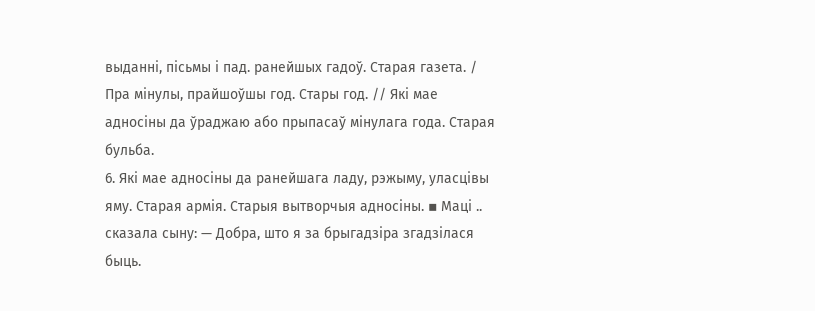выданні, пісьмы і пад. ранейшых гадоў. Старая газета. / Пра мінулы, прайшоўшы год. Стары год. // Які мае адносіны да ўраджаю або прыпасаў мінулага года. Старая бульба.
6. Які мае адносіны да ранейшага ладу, рэжыму, уласцівы яму. Старая армія. Старыя вытворчыя адносіны. ▪ Маці .. сказала сыну: — Добра, што я за брыгадзіра згадзілася быць.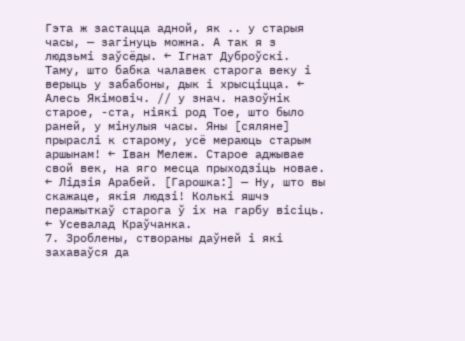Гэта ж застацца адной, як .. у старыя часы, — загінуць можна. А так я з людзьмі заўсёды. ← Ігнат Дуброўскі. Таму, што бабка чалавек старога веку і верыць у забабоны, дык і хрысціцца. ← Алесь Якімовіч. // у знач. назоўнік старое, -ста, ніякі род Тое, што было раней, у мінулыя часы. Яны [сяляне] прыраслі к старому, усё мераюць старым аршынам! ← Іван Мележ. Старое аджывае свой век, на яго месца прыходзіць новае. ← Лідзія Арабей. [Гарошка:] — Ну, што вы скажаце, якія людзі! Колькі яшчэ перажыткаў старога ў іх на гарбу вісіць. ← Усевалад Краўчанка.
7. Зроблены, створаны даўней і які захаваўся да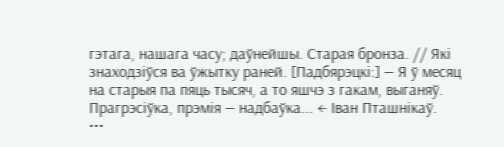гэтага, нашага часу; даўнейшы. Старая бронза. // Які знаходзіўся ва ўжытку раней. [Падбярэцкі:] — Я ў месяц на старыя па пяць тысяч, а то яшчэ з гакам, выганяў. Прагрэсіўка, прэмія — надбаўка... ← Іван Пташнікаў.
•••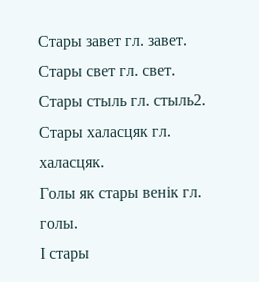Стары завет гл. завет.
Стары свет гл. свет.
Стары стыль гл. стыль2.
Стары халасцяк гл. халасцяк.
Голы як стары венік гл. голы.
І стары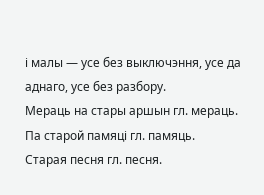і малы — усе без выключэння, усе да аднаго, усе без разбору.
Мераць на стары аршын гл. мераць.
Па старой памяці гл. памяць.
Старая песня гл. песня.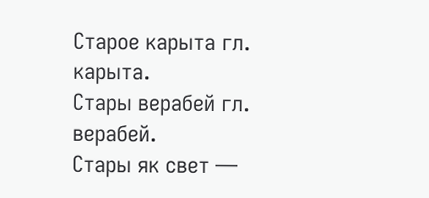Старое карыта гл. карыта.
Стары верабей гл. верабей.
Стары як свет —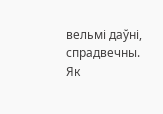вельмі даўні, спрадвечны.
Як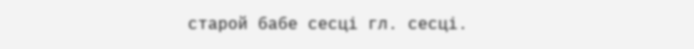старой бабе сесці гл. сесці.